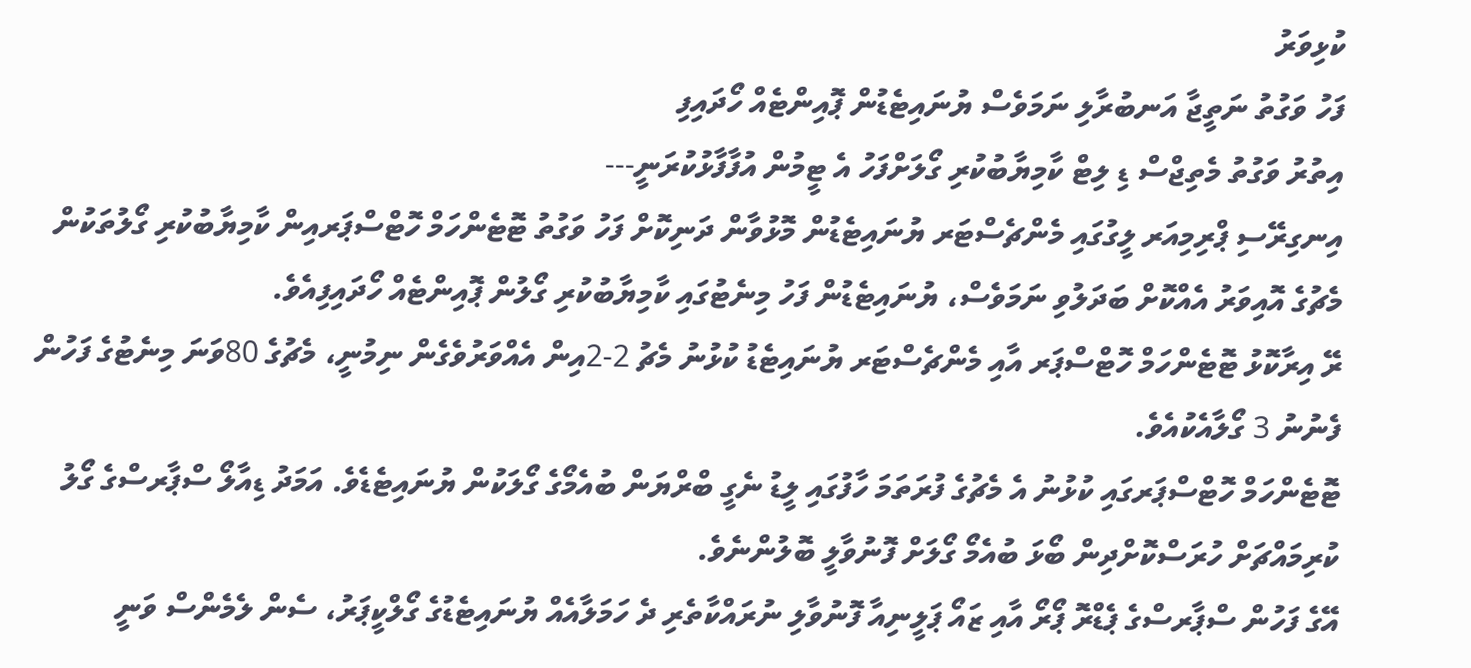ކުޅިވަރު
ފަހު ވަގުތު ނަތީޖާ އަނބުރާލި ނަމަވެސް ޔުނައިޓެޑުން ޕޮއިންޓެއް ހޯދައިފި
އިތުރު ވަގުތު މެތިޖްސް ޑި ލިޓް ކާމިޔާބުކުރި ގޯލަށްފަހު އެ ޓީމުން އުފާފާޅުކުރަނީ---
އިނގިރޭސި ޕްރިމިއަރ ލީގުގައި މެންޗެސްޓަރ ޔުނައިޓެޑުން މޮޅުވާން ދަނިކޮށް ފަހު ވަގުތު ޓޮޓެންހަމް ހޮޓްސްޕަރއިން ކާމިޔާބުކުރި ގޯލުތަކުން މެޗުގެ އޮއިވަރު އެއްކޮށް ބަދަލުވި ނަމަވެސް، ޔުނައިޓެޑުން ފަހު މިނެޓުގައި ކާމިޔާބުކުރި ގޯލުން ޕޮއިންޓެއް ހޯދައިފިއެވެ.
ރޭ އިރާކޮޅު ޓޮޓެންހަމް ހޮޓްސްޕަރ އާއި މެންޗެސްޓަރ ޔުނައިޓެޑު ކުޅުނު މެޗު 2-2އިން އެއްވަރުވެގެން ނިމުނީ، މެޗުގެ 80ވަނަ މިނެޓުގެ ފަހުން ފެނުނު 3 ގޯލާއެކުއެވެ.
ޓޮޓެންހަމް ހޮޓްސްޕަރގައި ކުޅުނު އެ މެޗުގެ ފުރަތަމަ ހާފުގައި ލީޑު ނެގީ ބްރްޔަން ބުއެމޯގެ ގޯލަކުން ޔުނައިޓެޑެވެ. އަމަދު ޑިއާލޯ ސްޕާރސްގެ ގޯލު ކުރިމައްޗަށް ހުރަސްކޮށްދިން ބޯޅަ ބުއެމޯ ގޯލަށް ފޮނުވާލީ ބޮލުންނެވެ.
އޭގެ ފަހުން ސްޕާރސްގެ ޕެޑްރޮ ޕޯރޯ އާއި ޒައޯ ޕަލީނިއާ ފޮނުވާލި ނުރައްކާތެރި ދެ ހަމަލާއެއް ޔުނައިޓެޑުގެ ގޯލްކީޕަރު، ސެން ލެމެންސް ވަނީ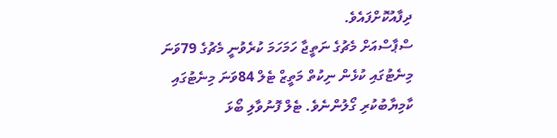ދިފާއުކޮށްފައެވެ.
ސްޕާސްއަށް މެޗުގެ ނަތީޖާ ހަމަހަމަ ކުރެވުނީ މެޗުގެ 79ވަނަ މިނެޓުގައި ކުޅެން ނިކުތް މަތީޒް ޓެލް 84ވަނަ މިނެޓުގައި ކާމިޔާބުކުރި ގޯލުންނެވެ. ޓެލް ފޮނުވާލި ބޯޅަ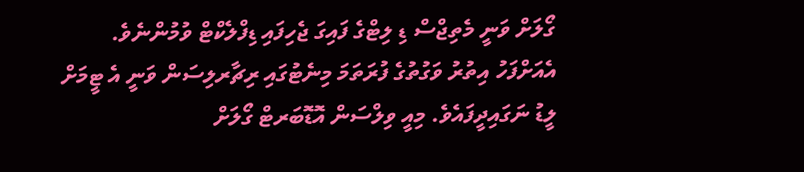ގޯލަށް ވަނީ މެތިޖްސް ޑި ލިޓްގެ ފައިގަ ޖެހިފައި ޑިފްލެކްޓް ވުމުންނެވެ.
އެއަށްފަހު އިތުރު ވަގުތުގެ ފުރަތަމަ މިނެޓުގައި ރިޗާރލިސަން ވަނީ އެ ޓީމަށް ލީޑު ނަގައިދީފައެވެ. މިއީ ވިލްސަން އޮޑޮބަރޓް ގޯލަށް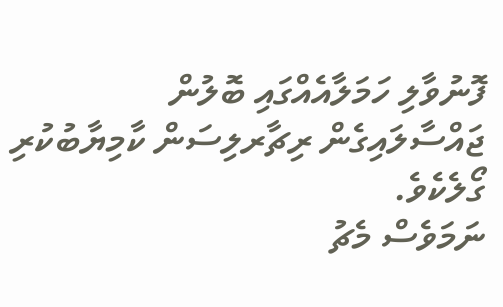ފޮނުވާލި ހަމަލާއެއްގައި ބޮލުން ޖައްސާލައިގެން ރިޗާރލިސަން ކާމިޔާބުކުރި ގޯލެކެވެ.
ނަމަވެސް މެޗު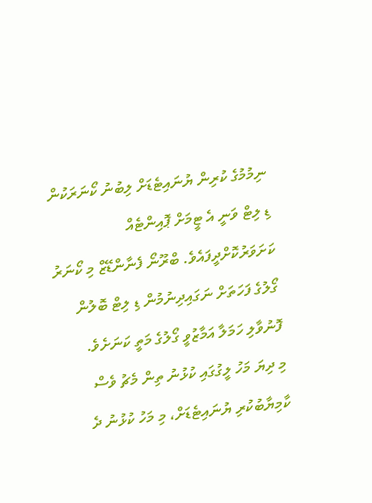ނިމުމުގެ ކުރިން ޔުނައިޓެޑަށް ލިބުނު ކޯނަރަކުން ޑި ލިޓް ވަނީ އެ ޓީމަށް ޕޮއިންޓެއް ކަށަވަރުކޮށްދީފައެވެ. ބްރޫނޯ ފެނާންޑޭޒް މި ކޯނަރު ގޯލުގެ ފަހަތަށް ނަގައިދިނުމުން ޑި ލިޓް ބޮލުން ފޮނުވާލި ހަމަލާ އަމާޒުވީ ގޯލުގެ މަތީ ކަނަށެވެ.
މި ދިޔަ މަހު ލީގުގައި ކުޅުނު ތިން މެޗު ވެސް ކާމިޔާބުކުރި ޔުނައިޓެޑަށް، މި މަހު ކުޅުނު ދެ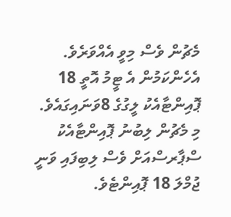މެޗުން ވެސް މިވީ އެއްވަރެވެ. އެހެންކަމުން އެ ޓީމު އޮތީ 18 ޕޮއިންޓާއެކު ލީގުގެ 8ވަނައިގައެވެ.
މި މެޗުން ލިބުނު ޕޮއިންޓާއެކު ސްޕާރސްއަށް ވެސް ލިބިފައި ވަނީ ޖުމްލަ 18 ޕޮއިންޓެވެ.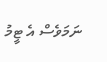ނަމަވެސް އެ ޓީމު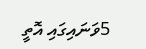5ވަނައިގައި އޮތީ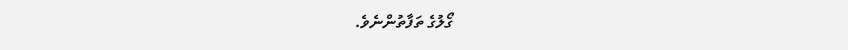ގޯލުގެ ތަފާތުންނެވެ.